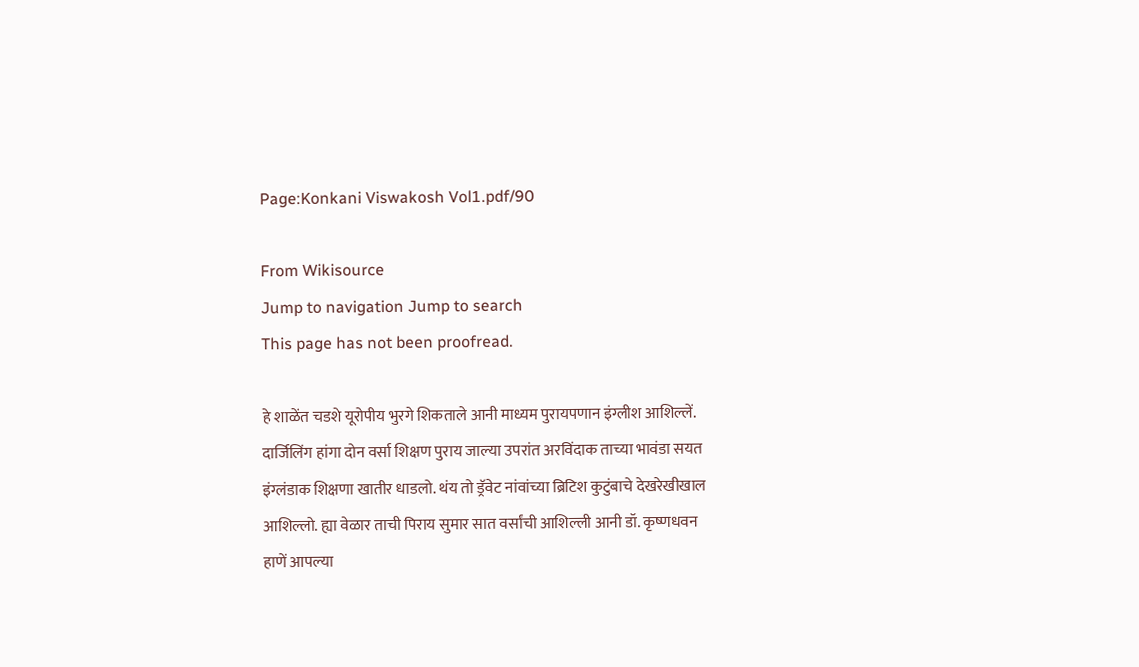Page:Konkani Viswakosh Vol1.pdf/90

From Wikisource
Jump to navigation Jump to search
This page has not been proofread.

हे शाळेंत चडशे यूरोपीय भुरगे शिकताले आनी माध्यम पुरायपणान इंग्लीश आशिल्लें. दार्जिलिंग हांगा दोन वर्सा शिक्षण पुराय जाल्या उपरांत अरविंदाक ताच्या भावंडा सयत इंग्लंडाक शिक्षणा खातीर धाडलो. थंय तो ड्रॅवेट नांवांच्या ब्रिटिश कुटुंबाचे देखरेखीखाल आशिल्लो. ह्या वेळार ताची पिराय सुमार सात वर्सांची आशिल्ली आनी डॉ. कृष्णधवन हाणें आपल्या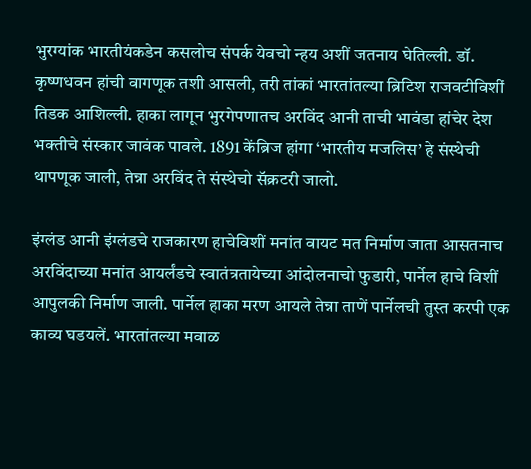भुरग्यांक भारतीयंकडेन कसलोच संपर्क येवचो न्हय अशीं जतनाय घेतिल्ली. डॉ. कृष्णधवन हांची वागणूक तशी आसली, तरी तांकां भारतांतल्या ब्रिटिश राजवटीविशीं तिडक आशिल्ली. हाका लागून भुरगेपणातच अरविंद आनी ताची भावंडा हांचेर देश भक्तीचे संस्कार जावंक पावले. 1891 केंब्रिज हांगा ‘भारतीय मजलिस’ हे संस्थेची थापणूक जाली, तेन्ना अरविंद ते संस्थेचो सॅक्रटरी जालो.

इंग्लंड आनी इंग्लंडचे राजकारण हाचेविशीं मनांत वायट मत निर्माण जाता आसतनाच अरविंदाच्या मनांत आयर्लंडचे स्वातंत्रतायेच्या आंदोलनाचो फुडारी, पार्नेल हाचे विशीं आपुलकी निर्माण जाली. पार्नेल हाका मरण आयले तेन्ना ताणें पार्नेलची तुस्त करपी एक काव्य घडयलें. भारतांतल्या मवाळ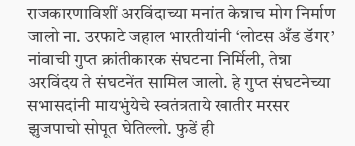राजकारणाविशीं अरविंदाच्या मनांत केन्नाच मोग निर्माण जालो ना. उरफाटे जहाल भारतीयांनी ‘लोटस अँड डॅगर’ नांवाची गुप्त क्रांतीकारक संघटना निर्मिली, तेन्ना अरविंदय ते संघटनेंत सामिल जालो. हे गुप्त संघटनेच्या सभासदांनी मायभुंयेचे स्वतंत्रताये खातीर मरसर झुजपाचो सोपूत घेतिल्लो. फुडें ही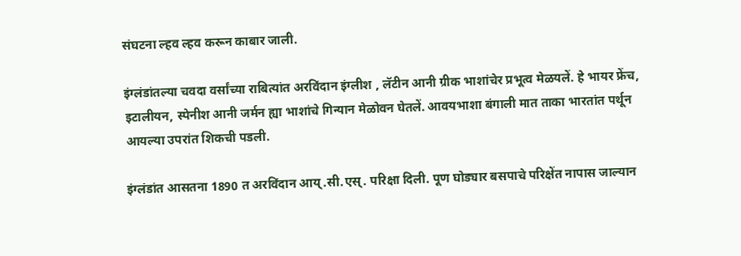संघटना ल्हव ल्हव करून काबार जाली.

इंग्लंडांतल्या चवदा वर्सांच्या राबित्यांत अरविंदान इंग्लीश , लॅटीन आनी ग्रीक भाशांचेर प्रभूत्व मेळयलें. हे भायर फ्रेंच, इटालीयन, स्पेनीश आनी जर्मन ह्या भाशांचे गिन्यान मेळोवन घेतलें. आवयभाशा बंगाली मात ताका भारतांत पर्थून आयल्या उपरांत शिकची पडली.

इंग्लंडांत आसतना 1890 त अरविंदान आय्.सी.एस्. परिक्षा दिली. पूण घोड्यार बसपाचे परिक्षेंत नापास जाल्यान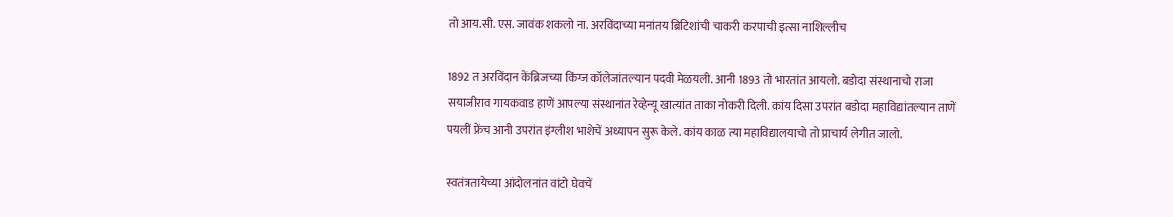तो आय.सी. एस. जावंक शकलो ना. अरविंदाच्या मनांतय ब्रिटिशांची चाकरी करपाची इत्सा नाशिल्लीच

1892 त अरविंदान केंब्रिजच्या किंग्ज कॉलेजांतल्यान पदवी मेळयली. आनी 1893 तो भारतांत आयलो. बडोदा संस्थानाचो राजा सयाजीराव गायकवाड हाणें आपल्या संस्थानांत रेव्हेन्यू खात्यांत ताका नोकरी दिली. कांय दिसा उपरांत बडोदा महाविद्यांतल्यान ताणें पयलीं फ्रेंच आनी उपरांत इंग्लीश भाशेचें अध्यापन सुरू केले. कांय काळ त्या महाविद्यालयाचो तो प्राचार्य लेगीत जालो.

स्वतंत्रतायेच्या आंदोलनांत वांटो घेवचें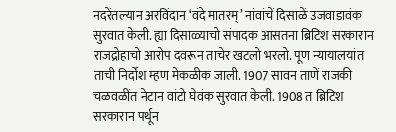नदरेंतल्यान अरविंदान ‘वंदे मातरम्’ नांवांचें दिसाळें उजवाडावंक सुरवात केली. ह्या दिसाळ्याचो संपादक आसतना ब्रिटिश सरकारान राजद्रोहाचो आरोप दवरून ताचेर खटलो भरलो. पूण न्यायालयांत ताची निर्दोश म्हण मेकळीक जाली. 1907 सावन ताणें राजकी चळवळींत नेटान वांटो घेवंक सुरवात केली. 1908 त ब्रिटिश सरकारान पर्थून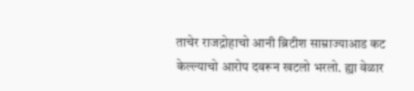ताचेर राजद्रोहाचो आनी ब्रिटीश साम्राज्याआड कट केल्ल्याचो आरोप दवरून खटलो भरलो. ह्या वेळार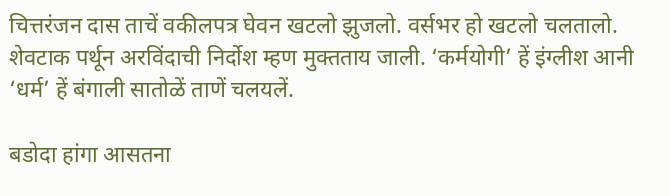चित्तरंजन दास ताचें वकीलपत्र घेवन खटलो झुजलो. वर्सभर हो खटलो चलतालो. शेवटाक पर्थून अरविंदाची निर्दोश म्हण मुक्तताय जाली. ‘कर्मयोगी’ हें इंग्लीश आनी ‘धर्म’ हें बंगाली सातोळें ताणें चलयलें.

बडोदा हांगा आसतना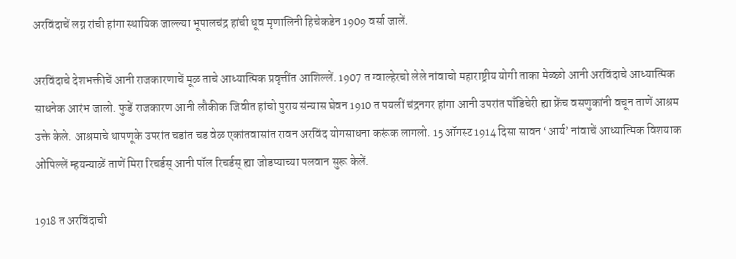अरविंदाचें लग्न रांची हांगा स्थायिक जाल्ल्या भूपालचंद्र हांची धूव मृणालिनी हिचेकडेन 1909 वर्सा जालें.

अरविंदाचे देशभक्तीचें आनी राजकारणाचें मूळ ताचे आध्यात्मिक प्रवृत्तींत आशिल्लें. 1907 त ग्वाल्हेरचो लेले नांवाचो महाराष्ट्रीय योगी ताका मेळ्ळो आनी अरविंदाचे आध्यात्मिक साधनेक आरंभ जालो. फुडें राजकारण आनी लौकीक जिवीत हांचो पुराय संन्यास घेवन 1910 त पयलीं चंद्रनगर हांगा आनी उपरांत पाँडिचेरी ह्या फ्रेंच वसणुकांनी वचून ताणें आश्रम उक्ते केले. आश्रमाचे थापणूके उपरांत चडांत चड वेळ एकांतवासांत रावन अरविंद योगसाधना करूंक लागलो. 15 ऑगस्ट 1914 दिसा सावन ‘आर्य’ नांवाचें आध्यात्मिक विशयाक ओंपिल्लें म्हयन्याळें ताणें मिरा रिचर्डस् आनी पॉल रिचर्डस् ह्या जोडप्याच्या पलवान सुरू केलें.

1918 त अरविंदाची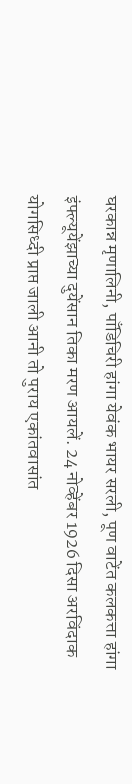घरकान्न मृणालिनी, पाँडिचिरी हांगा येवंक भायर सरली, पूण वाटेंत कलकत्ता हांगा इंफ्ल्यूयेंझाच्या दुयेंसान तिका मरण आयलें. 24 नोव्हेंबर 1926 दिसा अरविंदाक योगसिध्दी प्राप्त जाली आनी तो पुराय एकांतवासांत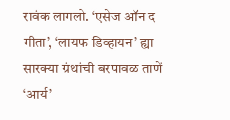रावंक लागलो. ‘एसेज ऑन द गीता’, ‘लायफ डिव्हायन’ ह्या सारक्या ग्रंथांची बरपावळ ताणें ‘आर्य’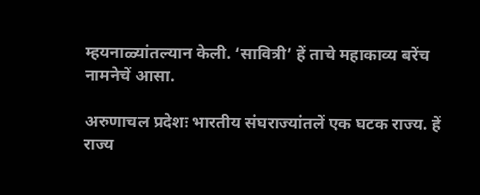म्हयनाळ्यांतल्यान केली. ‘सावित्री’ हें ताचे महाकाव्य बरेंच नामनेचें आसा.

अरुणाचल प्रदेशः भारतीय संघराज्यांतलें एक घटक राज्य. हें राज्य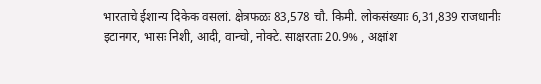भारताचे ईशान्य दिकेक वसलां. क्षेत्रफळः 83,578 चौ. किमी. लोकसंख्याः 6,31,839 राजधानीः इटानगर, भासः निशी, आदी, वान्चो, नोक्टे. साक्षरताः 20.9% , अक्षांश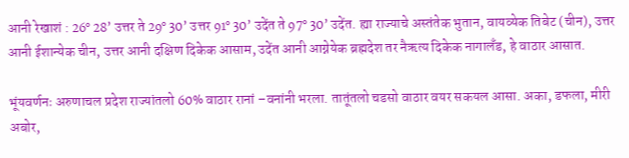आनी रेखाशं : 26° 28’ उत्तर ते 29° 30’ उत्तर 91° 30’ उदेंत ते 97° 30’ उदेंत. ह्या राज्याचे अस्तंतेक भुतान, वायव्येक तिबेट (चीन), उत्तर आनी ईशान्येक चीन, उत्तर आनी दक्षिण दिकेक आसाम, उदेंत आनी आग्नेयेक ब्रह्मदेश तर नैऋत्य दिकेक नागालँड, हे वाठार आसात.

भूंयवर्णनः अरुणाचल प्रदेश राज्यांतलो 60% वाठार रानां –वनांनी भरला. तातूंतलो चडसो वाठार वयर सकयल आसा. अका, डफला, मीरी अबोर,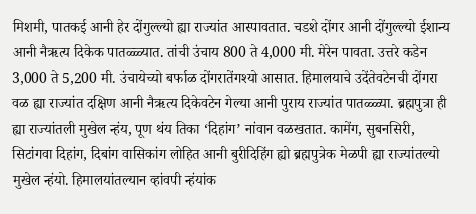मिशमी, पातकई आनी हेर दोंगुल्ल्यो ह्या राज्यांत आस्पावतात. चडशे दोंगर आनी दोंगुल्ल्यो ईशान्य आनी नैऋत्य दिकेक पातळ्ळ्यात. तांची उंचाय 800 ते 4,000 मी. मेरेन पावता. उत्तरे कडेन 3,000 ते 5,200 मी. उंचायेच्यो बर्फाळ दोंगरातेंगश्यो आसात. हिमालयाचे उदेंतेवटेनची दोंगरा वळ ह्या राज्यांत दक्षिण आनी नैऋत्य दिकेवटेन गेल्या आनी पुराय राज्यांत पातळ्ळ्या. ब्रह्मपुत्रा ही ह्या राज्यांतली मुखेल न्हंय, पूण थंय तिका ‘दिहांग’ नांवान वळखतात. कामेंग, सुबनसिरी, सिटांगवा दिहांग, दिबांग वासिकांग लोहित आनी बुरीदिहिंग ह्यो ब्रह्मपुत्रेक मेळपी ह्या राज्यांतल्यो मुखेल न्हंयो. हिमालयांतल्यान व्हांवपी न्हंयांक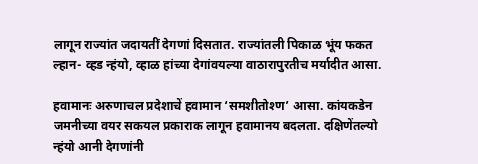लागून राज्यांत जदायतीं देगणां दिसतात. राज्यांतली पिकाळ भूंय फकत ल्हान- व्हड न्हंयो, व्हाळ हांच्या देगांवयल्या वाठारापुरतीच मर्यादीत आसा.

हवामानः अरुणाचल प्रदेशाचें हवामान ‘समशीतोश्ण’ आसा. कांयकडेन जमनीच्या वयर सकयल प्रकाराक लागून हवामानय बदलता. दक्षिणेंतल्यो न्हंयो आनी देगणांनी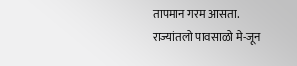तापमान गरम आसता. राज्यांतलो पावसाळो मे-जून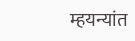म्हयन्यांत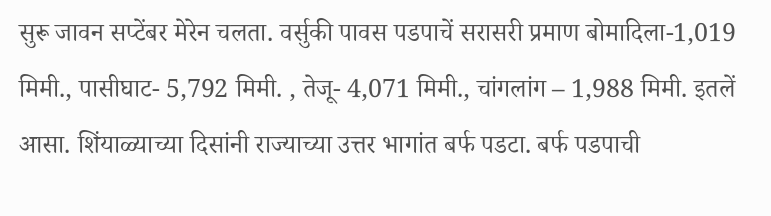सुरू जावन सप्टेंबर मेरेन चलता. वर्सुकी पावस पडपाचें सरासरी प्रमाण बोमादिला-1,019 मिमी., पासीघाट- 5,792 मिमी. , तेजू- 4,071 मिमी., चांगलांग – 1,988 मिमी. इतलें आसा. शिंयाळ्याच्या दिसांनी राज्याच्या उत्तर भागांत बर्फ पडटा. बर्फ पडपाची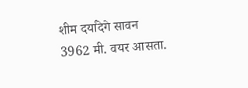शीम दर्यादेगे सावन 3962 मी. वयर आसता.